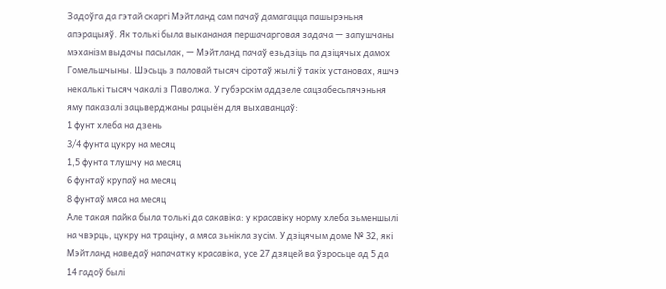Задоўга да гэтай скаргі Мэйтланд сам пачаў дамагацца пашырэньня апэрацыяў. Як толькі была выкананая першачарговая задача — запушчаны мэханізм выдачы пасылак, — Мэйтланд пачаў езьдзіць па дзіцячых дамох Гомельшчыны. Шэсьць з паловай тысяч сіротаў жылі ў такіх установах, яшчэ некалькі тысяч чакалі з Паволжа. У губэрскім аддзеле сацзабесьпячэньня яму паказалі зацьверджаны рацыён для выхаванцаў:
1 фунт хлеба на дзень
3/4 фунта цукру на месяц
1,5 фунта тлушчу на месяц
6 фунтаў крупаў на месяц
8 фунтаў мяса на месяц
Але такая пайка была толькі да сакавіка: у красавіку норму хлеба зьменшылі на чвэрць, цукру на траціну, а мяса зьнікла зусім. У дзіцячым доме № 32, які Мэйтланд наведаў напачатку красавіка, усе 27 дзяцей ва ўзросьце ад 5 да 14 гадоў былі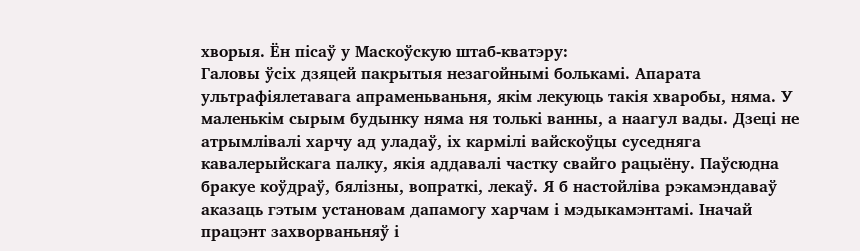хворыя. Ён пісаў у Маскоўскую штаб-кватэру:
Галовы ўсіх дзяцей пакрытыя незагойнымі болькамі. Апарата ультрафіялетавага апраменьваньня, якім лекуюць такія хваробы, няма. У маленькім сырым будынку няма ня толькі ванны, а наагул вады. Дзеці не атрымлівалі харчу ад уладаў, іх кармілі вайскоўцы суседняга кавалерыйскага палку, якія аддавалі частку свайго рацыёну. Паўсюдна бракуе коўдраў, бялізны, вопраткі, лекаў. Я б настойліва рэкамэндаваў аказаць гэтым установам дапамогу харчам і мэдыкамэнтамі. Іначай працэнт захворваньняў і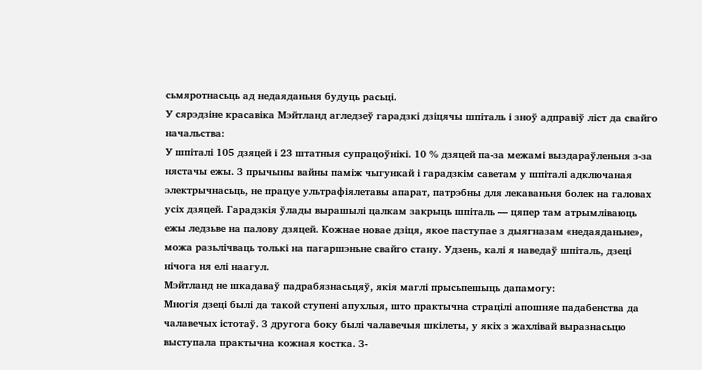сьмяротнасьць ад недаяданьня будуць расьці.
У сярэдзіне красавіка Мэйтланд агледзеў гарадзкі дзіцячы шпіталь і зноў адправіў ліст да свайго начальства:
У шпіталі 105 дзяцей і 23 штатныя супрацоўнікі. 10 % дзяцей па-за межамі выздараўленьня з-за нястачы ежы. З прычыны вайны паміж чыгункай і гарадзкім саветам у шпіталі адключаная электрычнасьць, не працуе ультрафіялетавы апарат, патрэбны для лекаваньня болек на галовах усіх дзяцей. Гарадзкія ўлады вырашылі цалкам закрыць шпіталь — цяпер там атрымліваюць ежы ледзьве на палову дзяцей. Кожнае новае дзіця, якое паступае з дыягназам «недаяданьне», можа разьлічваць толькі на пагаршэньне свайго стану. Удзень, калі я наведаў шпіталь, дзеці нічога ня елі наагул.
Мэйтланд не шкадаваў падрабязнасьцяў, якія маглі прысьпешыць дапамогу:
Многія дзеці былі да такой ступені апухлыя, што практычна страцілі апошняе падабенства да чалавечых істотаў. З другога боку былі чалавечыя шкілеты, у якіх з жахлівай выразнасьцю выступала практычна кожная костка. З-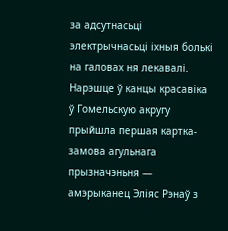за адсутнасьці электрычнасьці іхныя болькі на галовах ня лекавалі.
Нарэшце ў канцы красавіка ў Гомельскую акругу прыйшла першая картка-замова агульнага прызначэньня — амэрыканец Эліяс Рэнаў з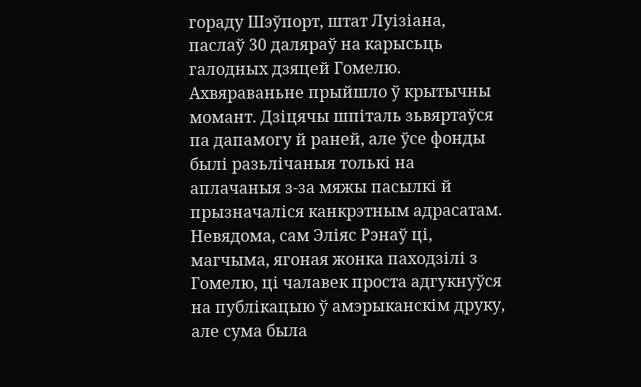гораду Шэўпорт, штат Луізіана, паслаў 30 даляраў на карысьць галодных дзяцей Гомелю.
Ахвяраваньне прыйшло ў крытычны момант. Дзіцячы шпіталь зьвяртаўся па дапамогу й раней, але ўсе фонды былі разьлічаныя толькі на аплачаныя з-за мяжы пасылкі й прызначаліся канкрэтным адрасатам. Невядома, сам Эліяс Рэнаў ці, магчыма, ягоная жонка паходзілі з Гомелю, ці чалавек проста адгукнуўся на публікацыю ў амэрыканскім друку, але сума была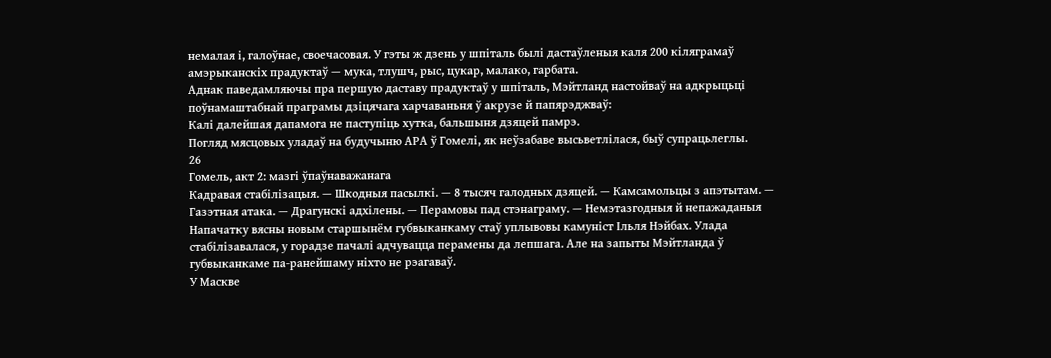немалая і, галоўнае, своечасовая. У гэты ж дзень у шпіталь былі дастаўленыя каля 200 кіляграмаў амэрыканскіх прадуктаў — мука, тлушч, рыс, цукар, малако, гарбата.
Аднак паведамляючы пра першую даставу прадуктаў у шпіталь, Мэйтланд настойваў на адкрыцьці поўнамаштабнай праграмы дзіцячага харчаваньня ў акрузе й папярэджваў:
Калі далейшая дапамога не паступіць хутка, бальшыня дзяцей памрэ.
Погляд мясцовых уладаў на будучыню АРА ў Гомелі, як неўзабаве высьветлілася, быў супрацьлеглы.
26
Гомель, акт 2: мазгі ўпаўнаважанага
Кадравая стабілізацыя. — Шкодныя пасылкі. — 8 тысяч галодных дзяцей. — Камсамольцы з апэтытам. — Газэтная атака. — Драгунскі адхілены. — Перамовы пад стэнаграму. — Немэтазгодныя й непажаданыя
Напачатку вясны новым старшынём губвыканкаму стаў уплывовы камуніст Ільля Нэйбах. Улада стабілізавалася, у горадзе пачалі адчувацца перамены да лепшага. Але на запыты Мэйтланда ў губвыканкаме па-ранейшаму ніхто не рэагаваў.
У Маскве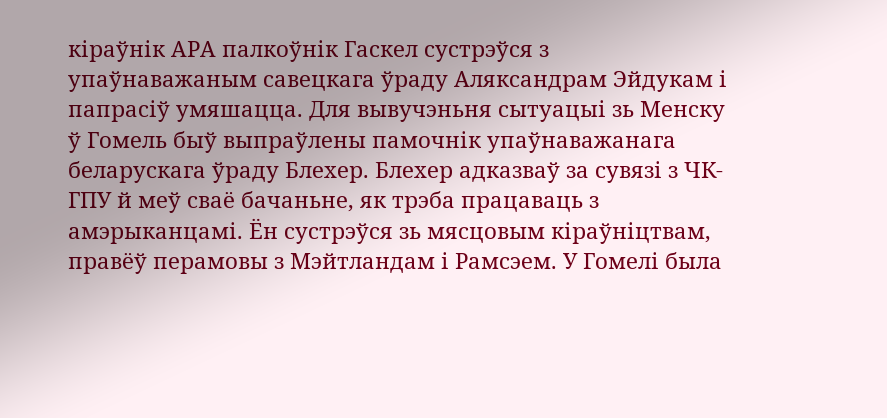кіраўнік АРА палкоўнік Гаскел сустрэўся з упаўнаважаным савецкага ўраду Аляксандрам Эйдукам і папрасіў умяшацца. Для вывучэньня сытуацыі зь Менску ў Гомель быў выпраўлены памочнік упаўнаважанага беларускага ўраду Блехер. Блехер адказваў за сувязі з ЧК-ГПУ й меў сваё бачаньне, як трэба працаваць з амэрыканцамі. Ён сустрэўся зь мясцовым кіраўніцтвам, правёў перамовы з Мэйтландам і Рамсэем. У Гомелі была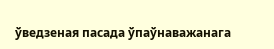ўведзеная пасада ўпаўнаважанага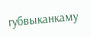губвыканкаму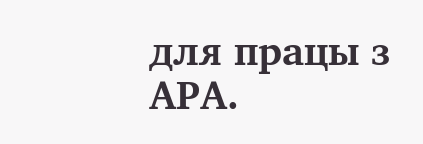для працы з АРА.